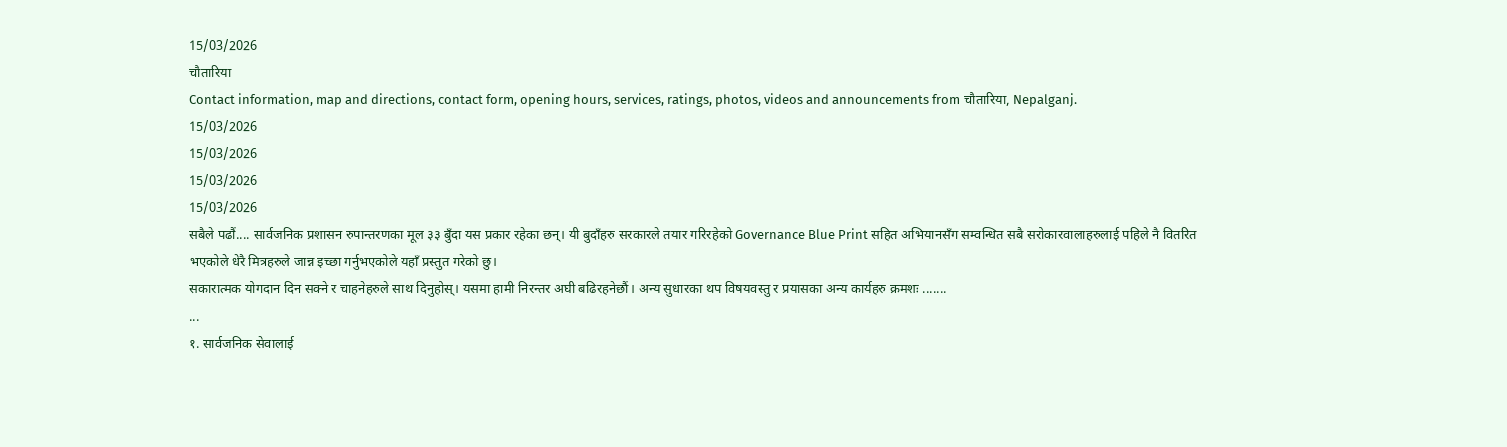15/03/2026
चौतारिया
Contact information, map and directions, contact form, opening hours, services, ratings, photos, videos and announcements from चौतारिया, Nepalganj.
15/03/2026
15/03/2026
15/03/2026
15/03/2026
सबैले पढौं.... सार्वजनिक प्रशासन रुपान्तरणका मूल ३३ बुँदा यस प्रकार रहेका छन्। यी बुदाँहरु सरकारले तयार गरिरहेको Governance Blue Print सहित अभियानसँग सम्वन्धित सबै सरोकारवालाहरुलाई पहिले नै वितरित भएकोले धेरै मित्रहरुले जान्न इच्छा गर्नुभएकोले यहाँ प्रस्तुत गरेको छु।
सकारात्मक योगदान दिन सक्ने र चाहनेहरुले साथ दिनुहोस्। यसमा हामी निरन्तर अघी बढिरहनेछौं। अन्य सुधारका थप विषयवस्तु र प्रयासका अन्य कार्यहरु क्रमशः .......
...
१. सार्वजनिक सेवालाई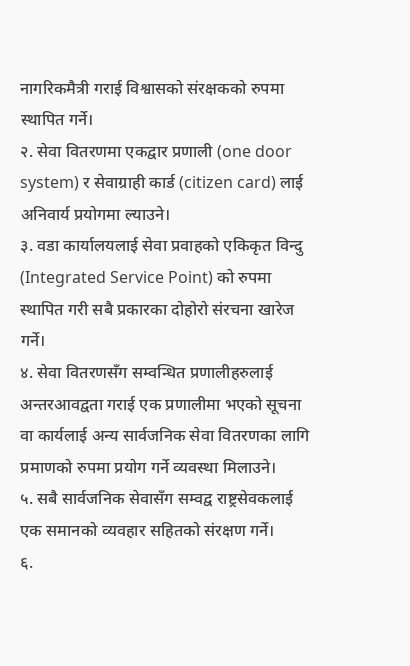नागरिकमैत्री गराई विश्वासको संरक्षकको रुपमा स्थापित गर्ने।
२. सेवा वितरणमा एकद्वार प्रणाली (one door system) र सेवाग्राही कार्ड (citizen card) लाई अनिवार्य प्रयोगमा ल्याउने।
३. वडा कार्यालयलाई सेवा प्रवाहको एकिकृत विन्दु (Integrated Service Point) को रुपमा स्थापित गरी सबै प्रकारका दोहोरो संरचना खारेज गर्ने।
४. सेवा वितरणसँग सम्वन्धित प्रणालीहरुलाई अन्तरआवद्वता गराई एक प्रणालीमा भएको सूचना वा कार्यलाई अन्य सार्वजनिक सेवा वितरणका लागि प्रमाणको रुपमा प्रयोग गर्ने व्यवस्था मिलाउने।
५. सबै सार्वजनिक सेवासँग सम्वद्व राष्ट्रसेवकलाई एक समानको व्यवहार सहितको संरक्षण गर्ने।
६.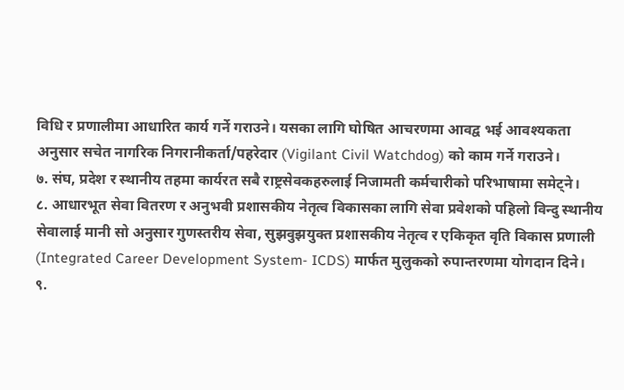विधि र प्रणालीमा आधारित कार्य गर्ने गराउने। यसका लागि घोषित आचरणमा आवद्व भई आवश्यकता अनुसार सचेत नागरिक निगरानीकर्ता/पहरेदार (Vigilant Civil Watchdog) को काम गर्ने गराउने।
७. संघ, प्रदेश र स्थानीय तहमा कार्यरत सबै राष्ट्रसेवकहरुलाई निजामती कर्मचारीको परिभाषामा समेट्ने।
८. आधारभूत सेवा वितरण र अनुभवी प्रशासकीय नेतृत्व विकासका लागि सेवा प्रवेशको पहिलो विन्दु स्थानीय सेवालाई मानी सो अनुसार गुणस्तरीय सेवा, सुझवुझयुक्त प्रशासकीय नेतृत्व र एकिकृत वृति विकास प्रणाली (Integrated Career Development System- ICDS) मार्फत मुलुकको रुपान्तरणमा योगदान दिने।
९.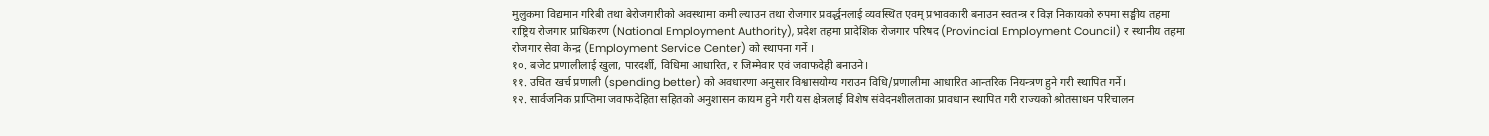मुलुकमा विद्यमान गरिबी तथा बेरोजगारीको अवस्थामा कमी ल्याउन तथा रोजगार प्रवर्द्धनलाई व्यवस्थित एवम् प्रभावकारी बनाउन स्वतन्त्र र विज्ञ निकायको रुपमा सङ्घीय तहमा राष्ट्रिय रोजगार प्राधिकरण (National Employment Authority), प्रदेश तहमा प्रादेशिक रोजगार परिषद (Provincial Employment Council) र स्थानीय तहमा रोजगार सेवा केन्द्र (Employment Service Center) को स्थापना गर्ने ।
१०. बजेट प्रणालीलाई खुला, पारदर्शी, विधिमा आधारित, र जिम्मेवार एवं जवाफदेही बनाउने।
११. उचित खर्च प्रणाली (spending better) को अवधारणा अनुसार विश्वासयोग्य गराउन विधि/प्रणालीमा आधारित आन्तरिक नियन्त्रण हुने गरी स्थापित गर्ने।
१२. सार्वजनिक प्राप्तिमा जवाफदेहिता सहितको अनुशासन कायम हुने गरी यस क्षेत्रलाई विशेष संवेदनशीलताका प्रावधान स्थापित गरी राज्यको श्रोतसाधन परिचालन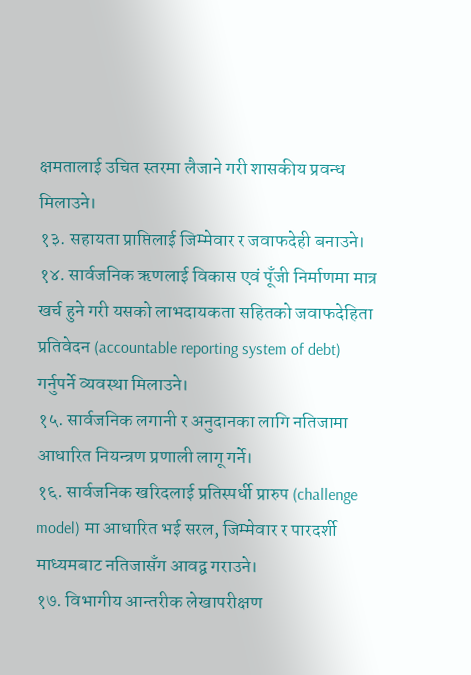क्षमतालाई उचित स्तरमा लैजाने गरी शासकीय प्रवन्ध मिलाउने।
१३. सहायता प्राप्तिलाई जिम्मेवार र जवाफदेही बनाउने।
१४. सार्वजनिक ऋणलाई विकास एवं पूँजी निर्माणमा मात्र खर्च हुने गरी यसको लाभदायकता सहितको जवाफदेहिता प्रतिवेदन (accountable reporting system of debt) गर्नुपर्ने व्यवस्था मिलाउने।
१५. सार्वजनिक लगानी र अनुदानका लागि नतिजामा आधारित नियन्त्रण प्रणाली लागू गर्ने।
१६. सार्वजनिक खरिदलाई प्रतिस्पर्धी प्रारुप (challenge model) मा आधारित भई सरल, जिम्मेवार र पारदर्शी माध्यमबाट नतिजासँग आवद्व गराउने।
१७. विभागीय आन्तरीक लेखापरीक्षण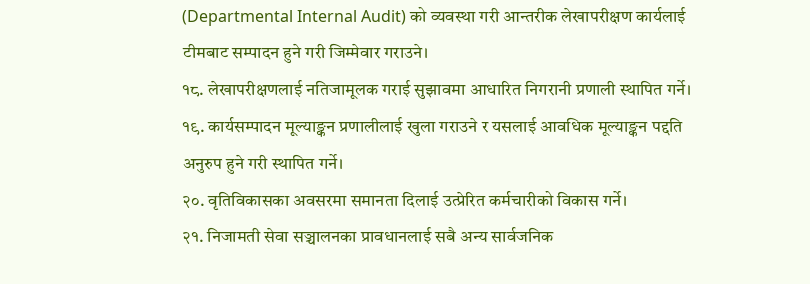(Departmental Internal Audit) को व्यवस्था गरी आन्तरीक लेखापरीक्षण कार्यलाई टीमबाट सम्पादन हुने गरी जिम्मेवार गराउने।
१८. लेखापरीक्षणलाई नतिजामूलक गराई सुझावमा आधारित निगरानी प्रणाली स्थापित गर्ने।
१९. कार्यसम्पादन मूल्याङ्कन प्रणालीलाई खुला गराउने र यसलाई आवधिक मूल्याङ्कन पद्दति अनुरुप हुने गरी स्थापित गर्ने।
२०. वृतिविकासका अवसरमा समानता दिलाई उत्प्रेरित कर्मचारीको विकास गर्ने।
२१. निजामती सेवा सञ्चालनका प्रावधानलाई सबै अन्य सार्वजनिक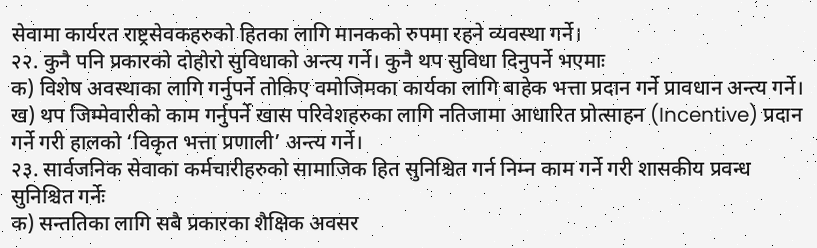सेवामा कार्यरत राष्ट्रसेवकहरुको हितका लागि मानकको रुपमा रहने व्यवस्था गर्ने।
२२. कुनै पनि प्रकारको दोहोरो सुविधाको अन्त्य गर्ने। कुनै थप सुविधा दिनुपर्ने भएमाः
क) विशेष अवस्थाका लागि गर्नुपर्ने तोकिए वमोजिमका कार्यका लागि बाहेक भत्ता प्रदान गर्ने प्रावधान अन्त्य गर्ने।
ख) थप जिम्मेवारीको काम गर्नुपर्ने खास परिवेशहरुका लागि नतिजामा आधारित प्रोत्साहन (Incentive) प्रदान गर्ने गरी हालको ‘विकृत भत्ता प्रणाली’ अन्त्य गर्ने।
२३. सार्वजनिक सेवाका कर्मचारीहरुको सामाजिक हित सुनिश्चित गर्न निम्न काम गर्ने गरी शासकीय प्रवन्ध सुनिश्चित गर्नेः
क) सन्ततिका लागि सबै प्रकारका शैक्षिक अवसर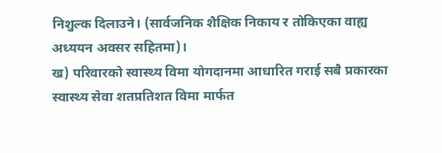निशुल्क दिलाउने। (सार्वजनिक शैक्षिक निकाय र तोकिएका वाह्य अध्ययन अवसर सहितमा)।
ख) परिवारको स्वास्थ्य विमा योगदानमा आधारित गराई सबै प्रकारका स्वास्थ्य सेवा शतप्रतिशत विमा मार्फत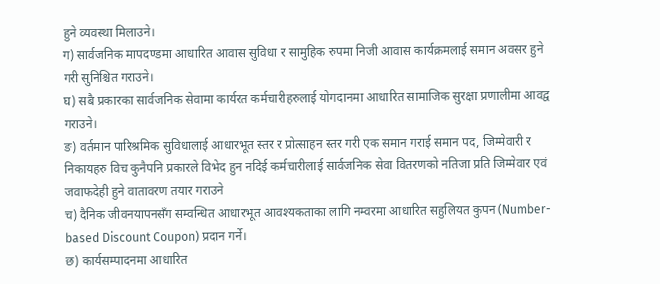हुने व्यवस्था मिलाउने।
ग) सार्वजनिक मापदण्डमा आधारित आवास सुविधा र सामुहिक रुपमा निजी आवास कार्यक्रमलाई समान अवसर हुने गरी सुनिश्चित गराउने।
घ) सबै प्रकारका सार्वजनिक सेवामा कार्यरत कर्मचारीहरुलाई योगदानमा आधारित सामाजिक सुरक्षा प्रणालीमा आवद्व गराउने।
ङ) वर्तमान पारिश्रमिक सुविधालाई आधारभूत स्तर र प्रोत्साहन स्तर गरी एक समान गराई समान पद, जिम्मेवारी र निकायहरु विच कुनैपनि प्रकारले विभेद हुन नदिई कर्मचारीलाई सार्वजनिक सेवा वितरणको नतिजा प्रति जिम्मेवार एवं जवाफदेही हुने वातावरण तयार गराउने
च) दैनिक जीवनयापनसँग सम्वन्धित आधारभूत आवश्यकताका लागि नम्वरमा आधारित सहुलियत कुपन (Number-based Discount Coupon) प्रदान गर्ने।
छ) कार्यसम्पादनमा आधारित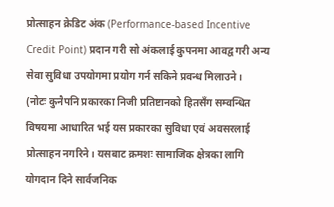प्रोत्साहन क्रेडिट अंक (Performance-based Incentive Credit Point) प्रदान गरी सो अंकलाई कुपनमा आवद्व गरी अन्य सेवा सुविधा उपयोगमा प्रयोग गर्न सकिने प्रवन्ध मिलाउने।
(नोटः कुनैपनि प्रकारका निजी प्रतिष्टानको हितसँग सम्वन्धित विषयमा आधारित भई यस प्रकारका सुविधा एवं अवसरलाई प्रोत्साहन नगरिने। यसबाट क्रमशः सामाजिक क्षेत्रका लागि योगदान दिने सार्वजनिक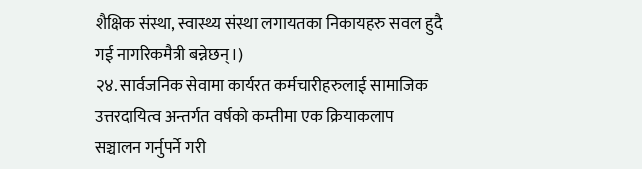शैक्षिक संस्था, स्वास्थ्य संस्था लगायतका निकायहरु सवल हुदै गई नागरिकमैत्री बन्नेछन्।)
२४. सार्वजनिक सेवामा कार्यरत कर्मचारीहरुलाई सामाजिक उत्तरदायित्व अन्तर्गत वर्षको कम्तीमा एक क्रियाकलाप सञ्चालन गर्नुपर्ने गरी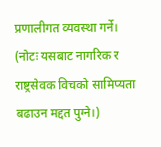प्रणालीगत व्यवस्था गर्ने। (नोटः यसबाट नागरिक र राष्ट्रसेवक विचको सामिप्यता बढाउन मद्दत पुग्ने।)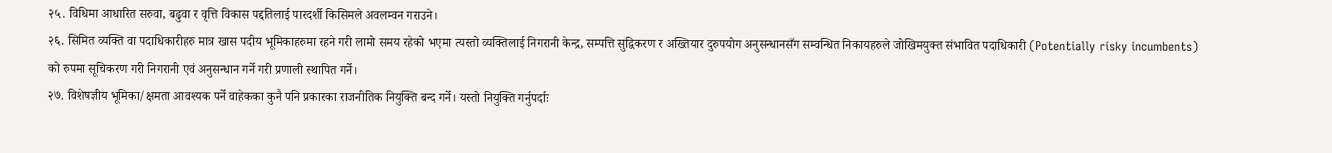२५. विधिमा आधारित सरुवा, बढुवा र वृत्ति विकास पद्दतिलाई पारदर्शी किसिमले अवलम्वन गराउने।
२६. सिमित व्यक्ति वा पदाधिकारीहरु मात्र खास पदीय भूमिकाहरुमा रहने गरी लामो समय रहेको भएमा त्यस्तो व्यक्तिलाई निगरानी केन्द्र, सम्पत्ति सुद्विकरण र अख्तियार दुरुपयोग अनुसन्धानसँग सम्वन्धित निकायहरुले जोखिमयुक्त संभावित पदाधिकारी (Potentially risky incumbents) को रुपमा सूचिकरण गरी निगरानी एवं अनुसन्धान गर्ने गरी प्रणाली स्थापित गर्ने।
२७. विशेषज्ञीय भूमिका/क्षमता आवश्यक पर्ने वाहेकका कुनै पनि प्रकारका राजनीतिक नियुक्ति बन्द गर्ने। यस्तो नियुक्ति गर्नुपर्दाः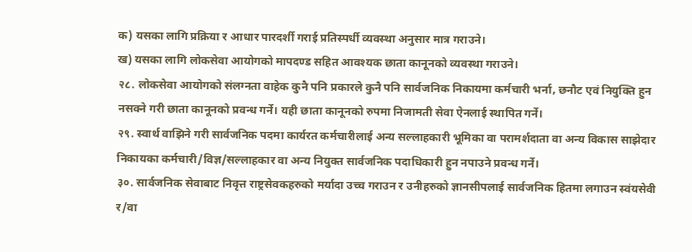क) यसका लागि प्रक्रिया र आधार पारदर्शी गराई प्रतिस्पर्धी व्यवस्था अनुसार मात्र गराउने।
ख) यसका लागि लोकसेवा आयोगको मापदण्ड सहित आवश्यक छाता कानूनको व्यवस्था गराउने।
२८. लोकसेवा आयोगको संलग्नता वाहेक कुनै पनि प्रकारले कुनै पनि सार्वजनिक निकायमा कर्मचारी भर्ना, छनौट एवं नियुक्ति हुन नसक्ने गरी छाता कानूनको प्रवन्ध गर्ने। यही छाता कानूनको रुपमा निजामती सेवा ऐनलाई स्थापित गर्ने।
२९. स्वार्थ वाझिने गरी सार्वजनिक पदमा कार्यरत कर्मचारीलाई अन्य सल्लाहकारी भूमिका वा परामर्शदाता वा अन्य विकास साझेदार निकायका कर्मचारी/विज्ञ/सल्लाहकार वा अन्य नियुक्त सार्वजनिक पदाधिकारी हुन नपाउने प्रवन्ध गर्ने।
३०. सार्वजनिक सेवाबाट निवृत्त राष्ट्रसेवकहरुको मर्यादा उच्च गराउन र उनीहरुको ज्ञानसीपलाई सार्वजनिक हितमा लगाउन स्वंयसेवी र/वा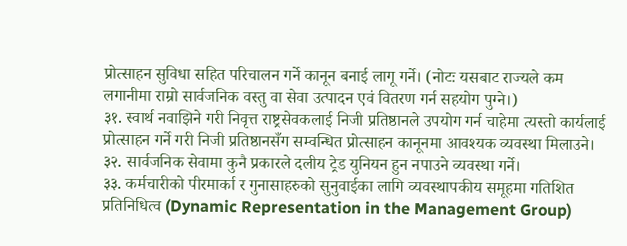प्रोत्साहन सुविधा सहित परिचालन गर्ने कानून बनाई लागू गर्ने। (नोटः यसबाट राज्यले कम लगानीमा राम्रो सार्वजनिक वस्तु वा सेवा उत्पादन एवं वितरण गर्न सहयोग पुग्ने।)
३१. स्वार्थ नवाझिने गरी निवृत्त राष्ट्रसेवकलाई निजी प्रतिष्ठानले उपयोग गर्न चाहेमा त्यस्तो कार्यलाई प्रोत्साहन गर्ने गरी निजी प्रतिष्ठानसँग सम्वन्धित प्रोत्साहन कानूनमा आवश्यक व्यवस्था मिलाउने।
३२. सार्वजनिक सेवामा कुनै प्रकारले दलीय ट्रेड युनियन हुन नपाउने व्यवस्था गर्ने।
३३. कर्मचारीको पीरमार्का र गुनासाहरुको सुनुवाईका लागि व्यवस्थापकीय समूहमा गतिशित प्रतिनिधित्व (Dynamic Representation in the Management Group)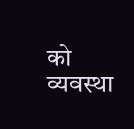को व्यवस्था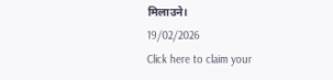मिलाउने।
19/02/2026
Click here to claim your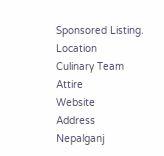Sponsored Listing.
Location
Culinary Team
Attire
Website
Address
Nepalganj